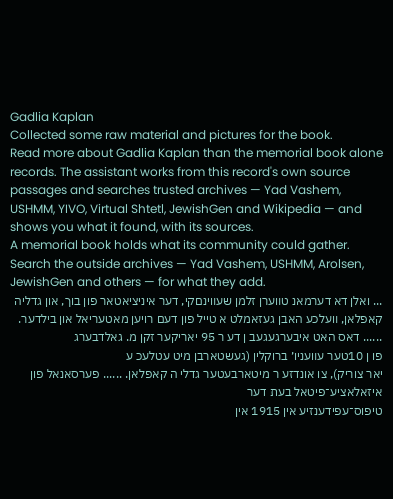Gadlia Kaplan
Collected some raw material and pictures for the book.
Read more about Gadlia Kaplan than the memorial book alone records. The assistant works from this record's own source passages and searches trusted archives — Yad Vashem, USHMM, YIVO, Virtual Shtetl, JewishGen and Wikipedia — and shows you what it found, with its sources.
A memorial book holds what its community could gather. Search the outside archives — Yad Vashem, USHMM, Arolsen, JewishGen and others — for what they add.
... ואלן דא דערמאנ טװערן זלמן שעװינםקי, דער איניציאטאר פון בוך, און גדליה
קאפלאן, װעלכע האבן געזאמלט א טייל פון דעם רויען מאטעריאל און בילדער. ...... דאס האט איבערגעגעב ן דע ר 95 יאריקער זקן מ. גאלדבערג
פו ן 10טער עװעניו׳ ברוקלין (געשטארבן מיט עטלעכ ע
יאר צוריק), צו אונדזע ר מיטארבעטער גדלי ה קאפלאן. ...... פערסאנאל פון איזאלאציע־פיטאל בעת דער
טיפוס־עפידענזיע אין 1915 אין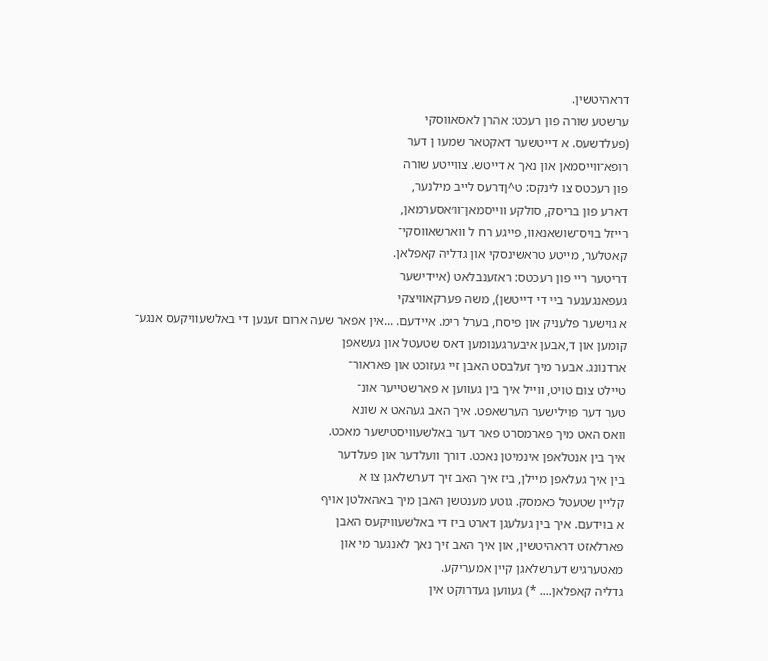דראהיטשין.
ערשטע שורה פון רעכט: אהרן לאסאװסקי
(פעלדשעס. א דײטשער דאקטאר שמעו ן דער
רופא־װײסמאן און נאך א דײטש. צװײטע שורה
פון רעכטס צו לינקס: ט^ןדרעס לײב מילנער,
דארע פון בריסק, סולקע װײסמאן־װ׳אסערמאן,
רײזל בויס־שושאנאװ, פײגע רח ל װארשאװסקי־
קאטלער, מײטע טראשינסקי און גדליה קאפלאן.
דריטער רײ פון רעכטס: ראזענבלאט (אײדישער
געפאנגענער ביי די דײטשן), משה פערקאװיצקי
א גוישער פלעניק און פיסח, בערל רימ. אײדעם. ...אין אפאר שעה ארום זענען די באלשעװיקעס אנגע־
קומען און ד,אבען איבערגענומען דאס שטעטל און געשאפן
ארדנונג. אבער מיך זעלבסט האבן זיי געזוכט און פאראור־
טײלט צום טויט, װײל איך בין געװען א פארשטײער אונ־
טער דער פוילישער הערשאפט. איך האב געהאט א שונא
וואס האט מיך פארמסרט פאר דער באלשעװיסטישער מאכט.
איך בין אנטלאפן אינמיטן נאכט. דורך װעלדער און פעלדער
בין איך געלאפן מײלן, ביז איך האב זיך דערשלאגן צו א
קלײן שטעטל כאמסק. גוטע מענטשן האבן מיך באהאלטן אויף
א בוידעם. איך בין געלעגן דארט ביז די באלשעװיקעס האבן
פארלאזט דראהיטשין, און איך האב זיך נאך לאנגער מי און
מאטערגיש דערשלאגן קײן אמעריקע.
גדליה קאפלאן.... *) געװען געדרוקט אין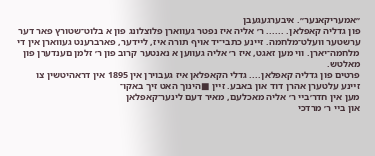״אמעריקאנער״. איבערגעגעבן
פון גדליה קאפלאן. ...... ר׳ אליה איז נפטר געװארן פלוצלונג פון א בלוט־שטורץ פאר דער ערשטער װעלט־מלחמה. זײנע כתבי־יד אויף תורה איז, לײדער, פארברענט געװארן אין די מלחמה־יארן. װי מען זאגט, איז ר׳ אליה געװען א נאנטער קרוב פון ר׳ זלמן םענדערן פון מאלטש.
פרטים פון גדליה קאפלאן.... גדלי הקאפלאן איז געבוירן אין 1895 אין דראהיטשין צו
זײנע עלטערן אהרן דוד און באבע. זײן ■הינוך האט זיך באקו־
מען אין חדר׳בײ ר׳ אליה מאכלעם, מאיר דעם לינער־קאפלאן
און בײ ר׳ מרדכי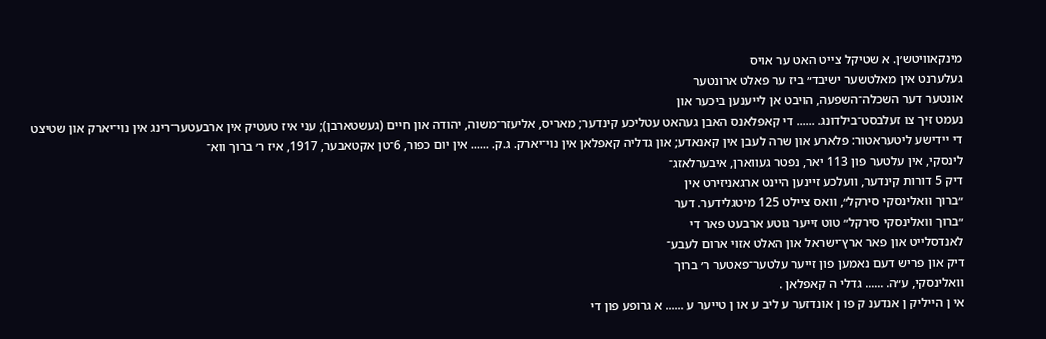מינקאװיטש׳ן. א שטיקל צײט האט ער אויס
געלערנט אין מאלטשער ישיבד״ ביז ער פאלט ארונטער
אונטער דער השכלה־השפעה, הויבט אן לײענען ביכער און
נעמט זיך צו זעלבסט־בילדונג. ...... די קאפלאנס האבן געהאט עטליכע קינדער; מאריס, אליעזר־משוה, יהודה און חײם (געשטארבן); עני איז טעטיק אין ארבעטער־רינג אין נױ־יארק און שטיצט די ײדישע ליטעראטור: פלארע און שרה לעבן אין קאנאדע; און גדליה קאפלאן אין נױ־יארק. ג.ק. ...... אין יום כפור, 6־טן אקטאבער, 1917, איז ר׳ ברוך ווא־
לינסקי, אין עלטער פון 113 יאר, נפטר געווארן, איבערלאזג־
דיק 5 דורות קינדער, וועלכע זיינען היינט ארגאניזירט אין
״ברוך וואלינסקי סירקל״, וואס ציילט 125 מיטגלידער. דער
״ברוך וואלינסקי סירקל״ טוט זייער גוטע ארבעט פאר די
לאנדסלייט און פאר ארץ־ישראל און האלט אזוי ארום לעבע־
דיק און פריש דעם נאמען פון זייער עלטער־פאטער ר׳ ברוך
וואלינסקי, ע״ה. ...... גדלי ה קאפלאן .
אי ן הײליק ן אנדענ ק פו ן אונדזער ע ליב ע או ן טײער ע ...... א גרופע פון די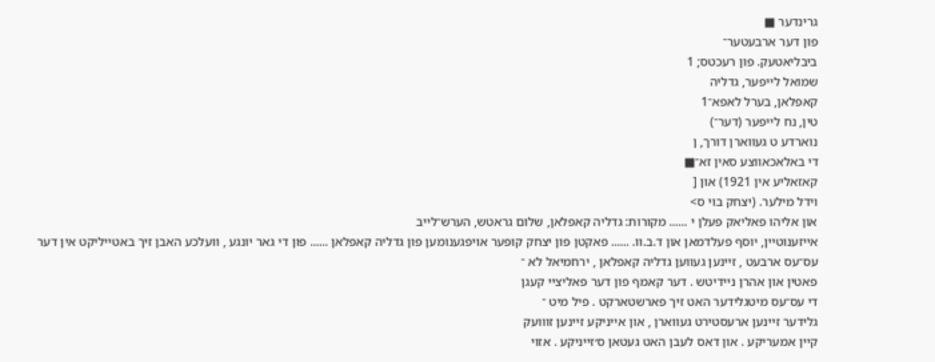גרינדער ■
פון דער ארבעטער־
ביבליאטעק. פון רעכטס; 1
שמואל לײפער, גדליה
קאפלאן, בערל לאפא־1
טין, נח לײפער (דער־)
נוארדע ט געװארן דורך, ן
די באלאכאװצע סאין זא־■
קאזאליע אין 1921) און [
ױדל מילער. (יצחק בוי ס>
און אליהו פאליאק פעלן י ...... מקורות: גדליה קאפלאן, שלום גראטש, הערש־לײב
אײזענוטײן, יוסף פעלדמאן און ד.ב.װ. ...... פאקטן פון יצחק קופער אויפגענומען פון גדליה קאפלאן ...... פון די גאר יונגע , װעלכע האבן זיך באטײליקט אין דער
עס־עס ארבעט , זײנען געװען גדליה קאפלאן , ירחמיאל לא ־
פאטין און אהרן נײדיטש . דער קאמף פון דער פאליצײ קעגן
די עס־עס מיטגלידער האט זיך פארשטארקט . פיל מיט ־
גלידער זײנען ארעסטירט געװארן , און אײניקע זײנען זװועק
קײן אמעריקע . און דאס לעבן האט געטאן ס׳זײניקע . אזוי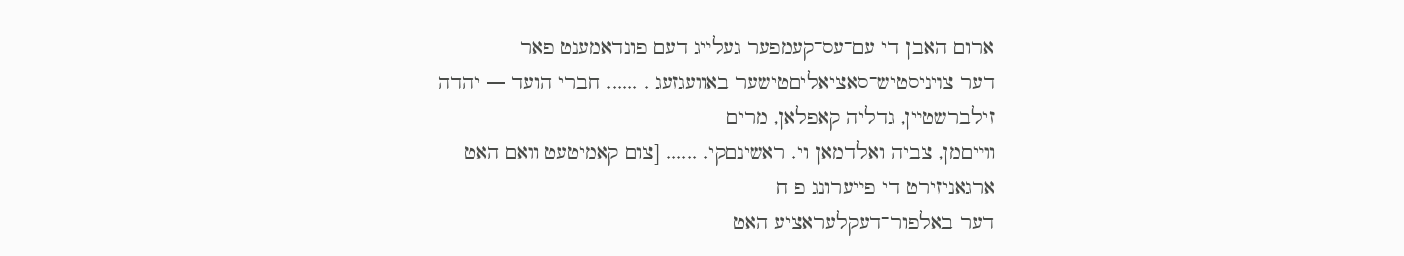ארום האבן די עם־עס־קעמפער געלײג דעם פונדאמענט פאר
דער צױניסטיש־סאציאליםטישער באװעגזעג . ...... חברי הועד — יהדה זילברשטײן, גדליה קאפלאן, מרים
װײםמן, צביה ואלדמאן וי. ראשינםקי. ...... [צום קאמיטעט װאם האט ארגאניזירט די פײערונג פ ח
דער באלפור־דעקלעראציע האט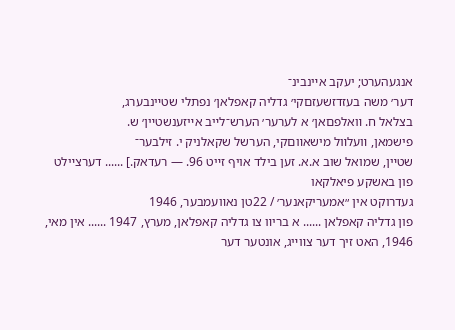אנגעהערט; יעקב אײנבינ־
דער׳ משה בעזדזשעזםקי׳ גדליה קאפלאן׳ נפתלי שטײנבערג,
בצלאל ח. װאלפםאן׳ א לערער׳ הערש־לײב אײזענשטײן׳ ש.
פישמאן, װעלװל מישאװםקי, הערשל שקאלניק י. זילבער־
שטײן, שמואל שוב א.א. זען בילד אויף זײט 96. — רעדאק.] ...... דערצײלט פון באשקע פיאלקאו
געדרוקט אין ״אמעריקאנער׳ / 22טן נאװעמבער, 1946
פון גדליה קאפלאן ...... א בריװ צו גדליה קאפלאן, מערץ, 1947 ...... אין מאי, 1946, האט זיך דער צװײג, אונטער דער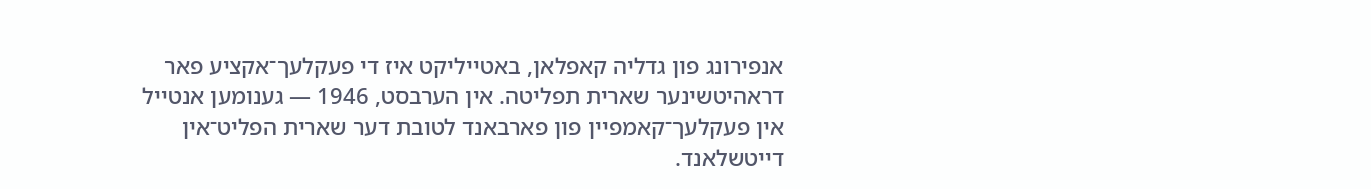אנפירונג פון גדליה קאפלאן, באטײליקט איז די פעקלעך־אקציע פאר דראהיטשינער שארית תפליטה. אין הערבסט, 1946 — גענומען אנטײל אין פעקלעך־קאמפײן פון פארבאנד לטובת דער שארית הפליט־אין דײטשלאנד.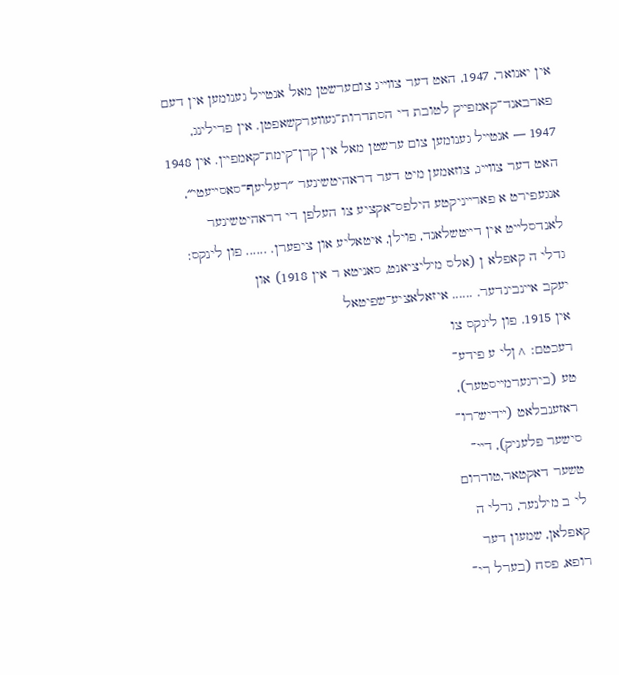אין יאנואר, 1947, האט דער צװײג צוםערשטן מאל אנטײל גענומען אין דעם פארבאנד־קאמפײק לטובת די הסתדרות־געװערקשאפטן. אין פרילינג, 1947 — אנטײל גענומען צום ערשטן מאל אין קרן־קימת־קאמפײן. אין 1948 האט דער צװײג, צוזאמען מיט דער דראהיטשינער ״רעליעף־סאסײעטי״, אנגעפירט א פארײניקטע הילפס־אקציע צו העלפן די דראהיטשינער לאנדסלײט אין דײטשלאנד, פוילן, איטאליע און ציפערן. ...... פון לינקס: גדלי ה קאפלא ן (אלס מיליציאנט, סאניטא ר אין 1918) און
יעקב אײנבינדער. ...... איזאלאציע־שפיטאל
אין 1915. פון לינקס צו
רעכטם: ^ןלי ע פידע־
טע (בירגערמײסטער),
ראזענבלאט (ײדיש־רו־
סישער פלעניק), דײ־
טשער דאקטאר,טודרום
לי ב מילנער, גדלי ה
קאפלאן, שמעון דער
רופא, פסח (בערל רי־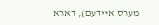מערס אײדעם), דארא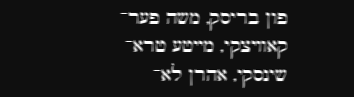פון בריסק, משה פער־
קאװיצקי, מײטע טרא־
שינסקי, אהרן לא־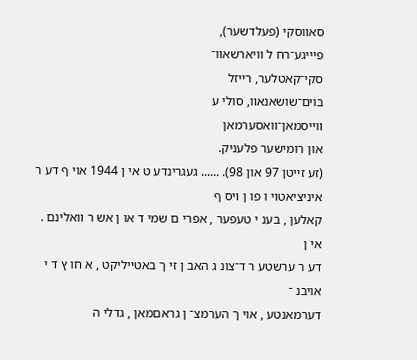סאװסקי (פעלדשער),
פײיגע־רח ל װיארשאװ־
סקי־קאטלער, רײזל
בוים־שושאנאװ, סולי ע
װײסמאן־װאסערמאן
און רומישער פלעניק.
(זע זײטן 97 און 98). ...... געגרינדע ט אי ן 1944 אוי ף דע ר איניציאטױ ו פו ן ױס ף
קאלען , בענ י טעפער , אפרי ם שמי ד או ן אש ר װאלינם . אי ן
דע ר ערשטע ר ד־צונ ג האב ן זי ך באטײליקט , א חו ץ ד י אויבנ ־
דערמאנטע , אוי ך הערמצ־ ן גראםמאן , גדלי ה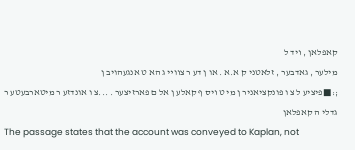קאפלאן , ױד ל
מילער , גאדבער , זלאטני ק א.א . או ן דע ר צװײ ג הא ט אנגעהויב ן
;:■פיציע ל צ ו פונקציאניר ן מי ט ױס ף קאלע ן אל ם פארזיצער . ...צ ו אונדזע ר מיטארבעטע ר גדלי ה קאפלאן
The passage states that the account was conveyed to Kaplan, not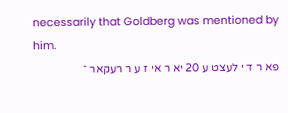necessarily that Goldberg was mentioned by him.
פא ר ד י לעצט ע 20 יא ר אי ז ע ר רעקאר ־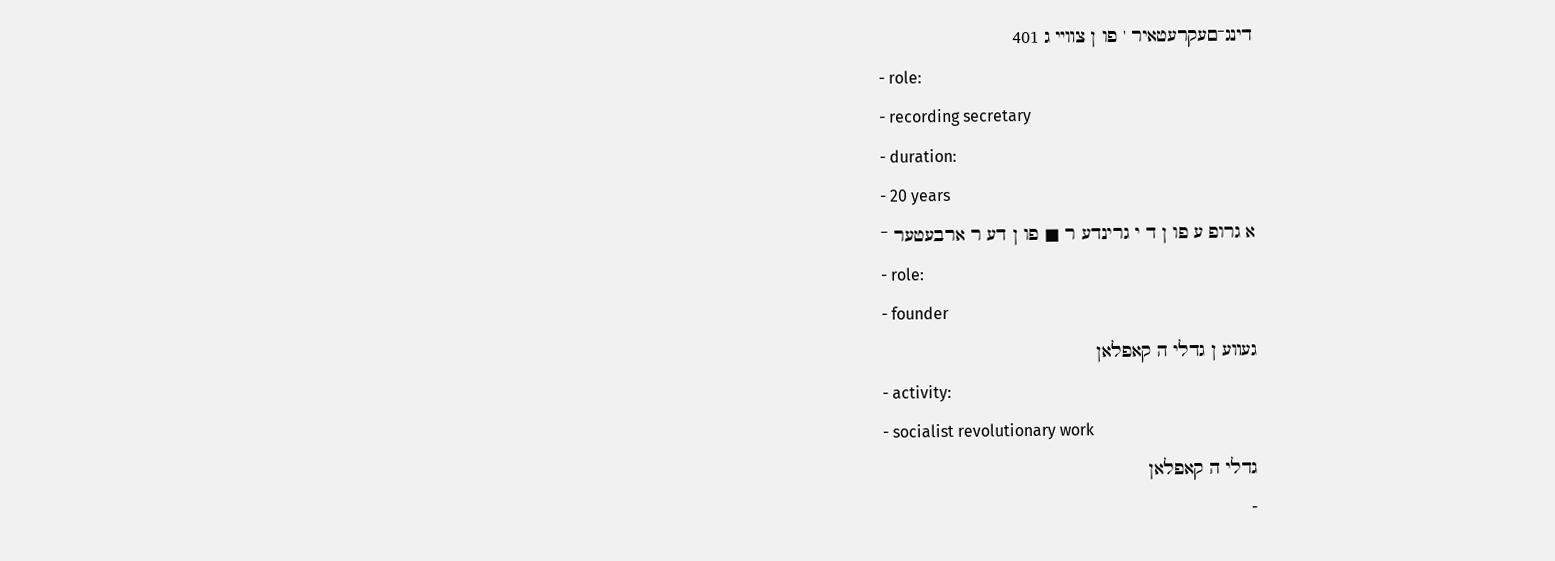דינג־םעקרעטאיר ' פו ן צװײ ג 401
- role:
- recording secretary
- duration:
- 20 years
א גרופ ע פו ן ד י גרינדע ר ■ פו ן דע ר ארבעטער ־
- role:
- founder
געװע ן גדלי ה קאפלאן
- activity:
- socialist revolutionary work
גדלי ה קאפלאן
-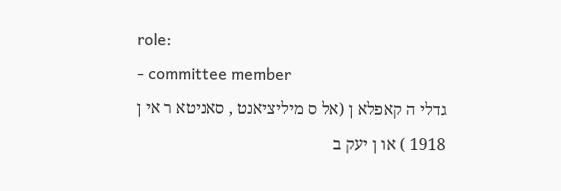role:
- committee member
גדלי ה קאפלא ן (אל ס מיליציאנט , סאניטא ר אי ן 1918 ) או ן יעק ב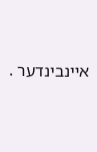אײנבינדער .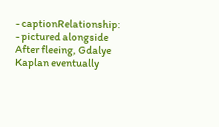- captionRelationship:
- pictured alongside
After fleeing, Gdalye Kaplan eventually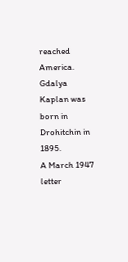reached America.
Gdalya Kaplan was born in Drohitchin in 1895.
A March 1947 letter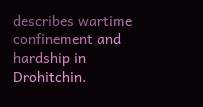describes wartime confinement and hardship in Drohitchin.